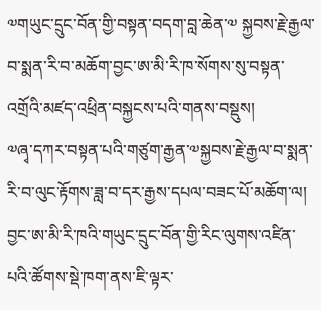༧གཡུང་དྲུང་བོན་གྱི་བསྟན་བདག་བླ་ཆེན་༧ སྐྱབས་རྗེ་རྒྱལ་བ་སྨན་རི་བ་མཆོག་བྱང་ཨ་མི་རི་ཁ་སོགས་སུ་བསྟན་འགྲོའི་མཛད་འཕྲིན་བསྐྱངས་པའི་གནས་བསྡུས།
༧ཞྭ་དཀར་བསྟན་པའི་གཙུག་རྒྱན་༧སྐྱབས་རྗེ་རྒྱལ་བ་སྨན་རི་བ་ལུང་རྟོགས་ཟླ་བ་དར་རྒྱས་དཔལ་བཟང་པོ་མཆོག་ལ། བྱང་ཨ་མི་རི་ཁའི་གཡུང་དྲུང་བོན་གྱི་རིང་ལུགས་འཛིན་པའི་ཚོགས་སྡེ་ཁག་ནས་ཇི་ལྟར་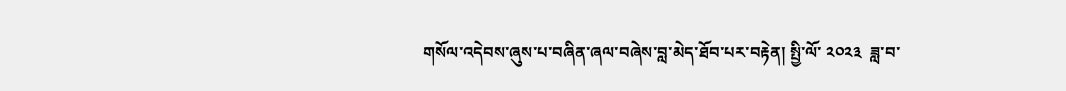གསོལ་འདེབས་ཞུས་པ་བཞིན་ཞལ་བཞེས་བླ་མེད་ཐོབ་པར་བརྟེན། སྤྱི་ལོ་ ༢༠༢༣  ཟླ་བ་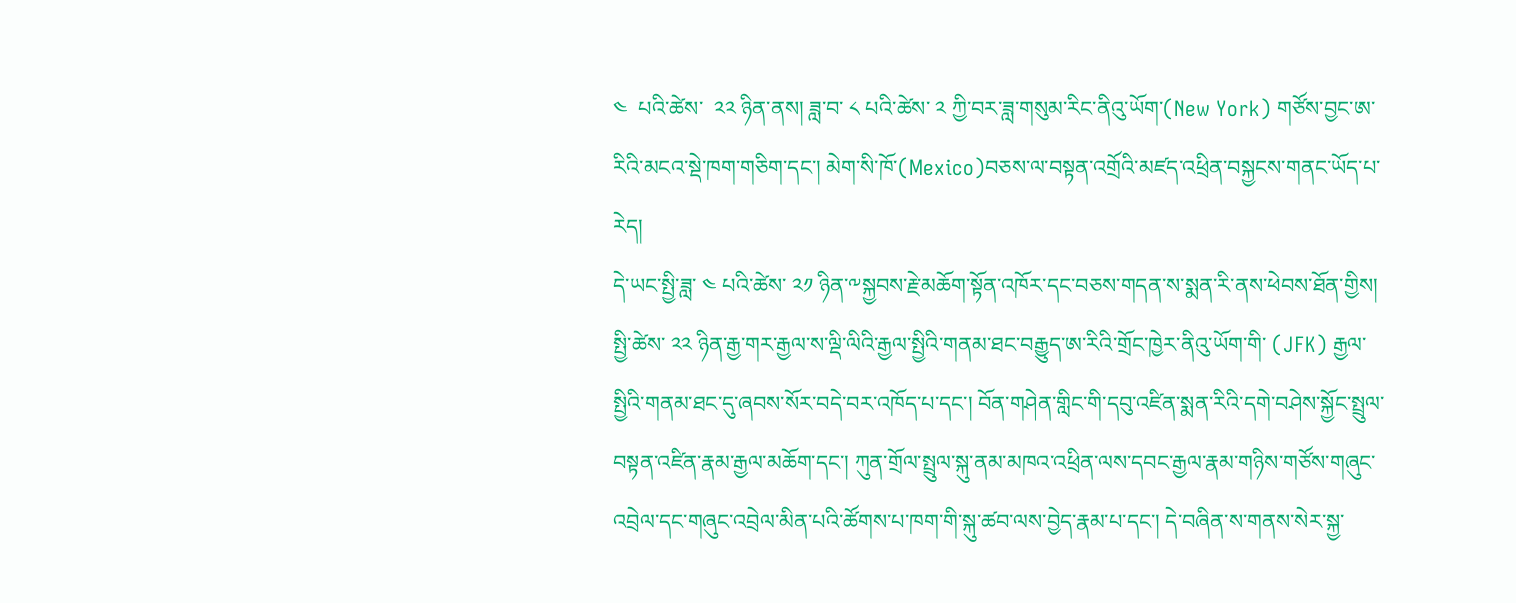༤  པའི་ཚེས་  ༢༢ ཉིན་ནས། ཟླ་བ་ ༨ པའི་ཚེས་ ༢ ཀྱི་བར་ཟླ་གསུམ་རིང་ནིའུ་ཡོག་(New York) གཙོས་བྱང་ཨ་རིའི་མངའ་སྡེ་ཁག་གཅིག་དང་། མེག་སི་ཁོ་(Mexico)བཅས་ལ་བསྟན་འགྲོའི་མཛད་འཕྲིན་བསྐྱངས་གནང་ཡོད་པ་རེད།
དེ་ཡང་སྤྱི་ཟླ་ ༤ པའི་ཚེས་ ༢༡ ཉིན་༸སྐྱབས་རྗེ་མཆོག་སྟོན་འཁོར་དང་བཅས་གདན་ས་སྨན་རི་ནས་ཕེབས་ཐོན་གྱིས། སྤྱི་ཚེས་ ༢༢ ཉིན་རྒྱ་གར་རྒྱལ་ས་ལྡི་ལིའི་རྒྱལ་སྤྱིའི་གནམ་ཐང་བརྒྱུད་ཨ་རིའི་གྲོང་ཁྱེར་ནིའུ་ཡོག་གི་ (JFK) རྒྱལ་སྤྱིའི་གནམ་ཐང་དུ་ཞབས་སོར་བདེ་བར་འཁོད་པ་དང་། བོན་གཤེན་གླིང་གི་དབུ་འཛིན་སྨན་རིའི་དགེ་བཤེས་སྐྱོང་སྤྲུལ་བསྟན་འཛིན་རྣམ་རྒྱལ་མཆོག་དང་། ཀུན་གྲོལ་སྤྲུལ་སྐུ་ནམ་མཁའ་འཕྲིན་ལས་དབང་རྒྱལ་རྣམ་གཉིས་གཙོས་གཞུང་འབྲེལ་དང་གཞུང་འབྲེལ་མིན་པའི་ཚོགས་པ་ཁག་གི་སྐུ་ཚབ་ལས་བྱེད་རྣམ་པ་དང་། དེ་བཞིན་ས་གནས་སེར་སྐྱ་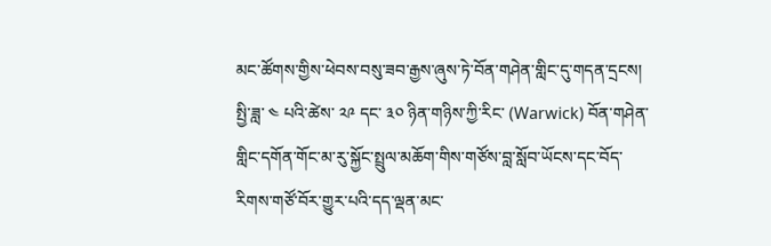མང་ཚོགས་གྱིས་ཕེབས་བསུ་ཟབ་རྒྱས་ཞུས་ཏེ་བོན་གཤེན་གླིང་དུ་གདན་དྲངས།
སྤྱི་ཟླ་ ༤ པའི་ཚེས་ ༢༩ དང་ ༣༠ ཉིན་གཉིས་ཀྱི་རིང་ (Warwick) བོན་གཤེན་གླིང་དགོན་གོང་མ་རུ་སྐྱོང་སྤྲུལ་མཆོག་གིས་གཙོས་བླ་སློབ་ཡོངས་དང་བོད་རིགས་གཙོ་བོར་གྱུར་པའི་དད་ལྡན་མང་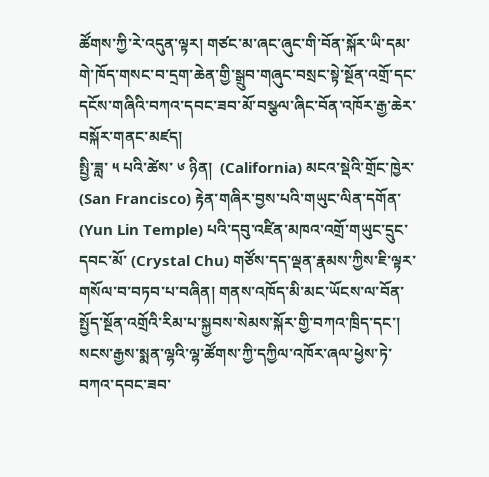ཚོགས་ཀྱི་རེ་འདུན་ལྟར། གཙང་མ་ཞང་ཞུང་གི་བོན་སྐོར་ཡི་དམ་གེ་ཁོད་གསང་བ་དྲག་ཆེན་གྱི་སྒྲུབ་གཞུང་བསྲང་སྟེ་སྔོན་འགྲོ་དང་དངོས་གཞིའི་བཀའ་དབང་ཟབ་མོ་བསྩལ་ཞིང་བོན་འཁོར་རྒྱ་ཆེར་བསྐོར་གནང་མཛད།
སྤྱི་ཟླ་ ༥ པའི་ཚེས་ ༦ ཉིན།  (California) མངའ་སྡེའི་གྲོང་ཁྱེར་ (San Francisco) རྟེན་གཞིར་བྱས་པའི་གཡུང་ལིན་དགོན་ (Yun Lin Temple) པའི་དབུ་འཛིན་མཁའ་འགྲོ་གཡུང་དྲུང་དབང་མོ་ (Crystal Chu) གཙོས་དད་ལྡན་རྣམས་ཀྱིས་ཇི་ལྟར་གསོལ་བ་བཏབ་པ་བཞིན། གནས་འཁོད་མི་མང་ཡོངས་ལ་བོན་སྤྱོད་སྔོན་འགྲོའི་རིམ་པ་སྐྱབས་སེམས་སྐོར་གྱི་བཀའ་ཁྲིད་དང་། སངས་རྒྱས་སྨན་ལྷའི་ལྷ་ཚོགས་ཀྱི་དཀྱིལ་འཁོར་ཞལ་ཕྱེས་ཏེ་བཀའ་དབང་ཟབ་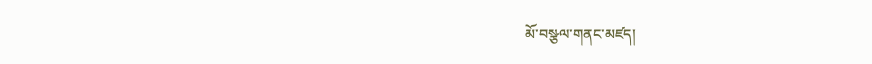མོ་བསྩལ་གནང་མཛད།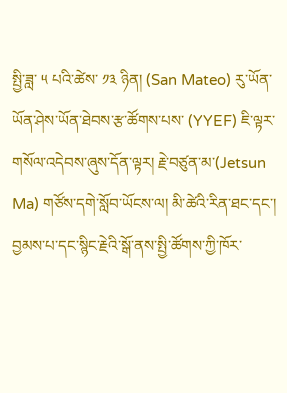སྤྱི་ཟླ་ ༥ པའི་ཚེས་ ༡༣ ཉིན། (San Mateo) རུ་ཡོན་ཡོན་ཤེས་ཡོན་ཐེབས་རྩ་ཚོགས་པས་ (YYEF) ཇི་ལྟར་གསོལ་འདེབས་ཞུས་དོན་ལྟར། རྗེ་བཙུན་མ་(Jetsun Ma) གཙོས་དགེ་སློབ་ཡོངས་ལ། མི་ཚེའི་རིན་ཐང་དང་། བྱམས་པ་དང་སྙིང་རྗེའི་སྒོ་ནས་སྤྱི་ཚོགས་ཀྱི་ཁོར་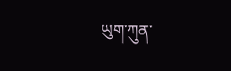ཡུག་ཀུན་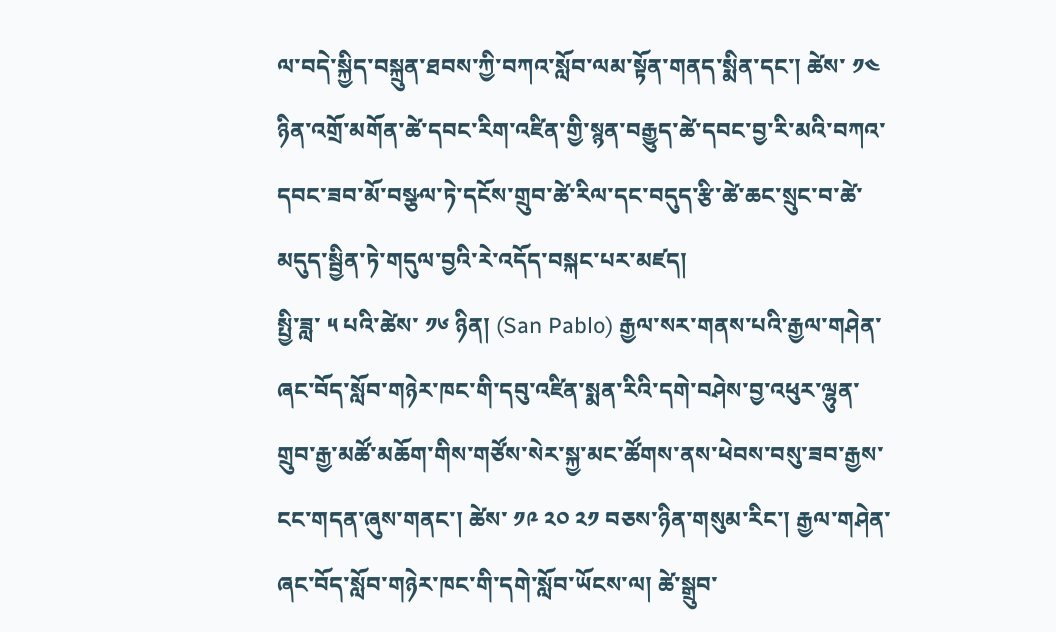ལ་བདེ་སྐྱིད་བསྐྲུན་ཐབས་ཀྱི་བཀའ་སློབ་ལམ་སྟོན་གནད་སྨིན་དང་། ཚེས་ ༡༤  ཉིན་འགྲོ་མགོན་ཚེ་དབང་རིག་འཛིན་གྱི་སྙན་བརྒྱུད་ཚེ་དབང་བྱ་རི་མའི་བཀའ་དབང་ཟབ་མོ་བསྩལ་ཏེ་དངོས་གྲུབ་ཚེ་རིལ་དང་བདུད་རྩི་ཚེ་ཆང་སྲུང་བ་ཚེ་མདུད་སྦྱིན་ཏེ་གདུལ་བྱའི་རེ་འདོད་བསྐང་པར་མཛད།
སྤྱི་ཟླ་ ༥ པའི་ཚེས་ ༡༦ ཉིན། (San Pablo) རྒྱལ་སར་གནས་པའི་རྒྱལ་གཤེན་ཞང་བོད་སློབ་གཉེར་ཁང་གི་དབུ་འཛིན་སྨན་རིའི་དགེ་བཤེས་བྱ་འཕུར་ལྷུན་གྲུབ་རྒྱ་མཚོ་མཆོག་གིས་གཙོས་སེར་སྐྱ་མང་ཚོགས་ནས་ཕེབས་བསུ་ཟབ་རྒྱས་ངང་གདན་ཞུས་གནང་། ཚེས་ ༡༩ ༢༠ ༢༡ བཅས་ཉིན་གསུམ་རིང་། རྒྱལ་གཤེན་ཞང་བོད་སློབ་གཉེར་ཁང་གི་དགེ་སློབ་ཡོངས་ལ། ཚེ་སྒྲུབ་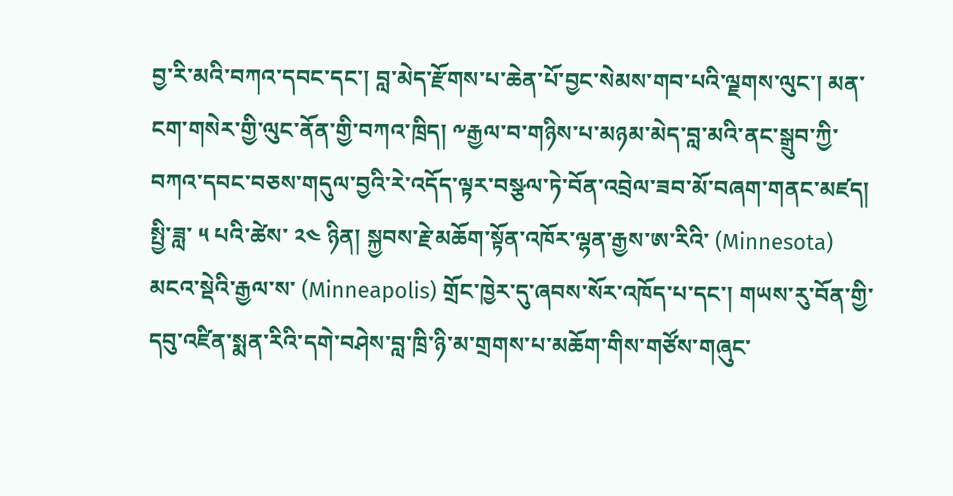བྱ་རི་མའི་བཀའ་དབང་དང་། བླ་མེད་རྫོགས་པ་ཆེན་པོ་བྱང་སེམས་གབ་པའི་ལྗགས་ལུང་། མན་ངག་གསེར་གྱི་ལུང་ནོན་གྱི་བཀའ་ཁྲིད། ༸རྒྱལ་བ་གཉིས་པ་མཉམ་མེད་བླ་མའི་ནང་སྒྲུབ་ཀྱི་བཀའ་དབང་བཅས་གདུལ་བྱའི་རེ་འདོད་ལྟར་བསྩལ་ཏེ་བོན་འབྲེལ་ཟབ་མོ་བཞག་གནང་མཛད།
སྤྱི་ཟླ་ ༥ པའི་ཚེས་ ༢༤ ཉིན། སྐྱབས་རྗེ་མཆོག་སྟོན་འཁོར་ལྷན་རྒྱས་ཨ་རིའི་ (Minnesota) མངའ་སྡེའི་རྒྱལ་ས་ (Minneapolis) གྲོང་ཁྱེར་དུ་ཞབས་སོར་འཁོད་པ་དང་། གཡས་རུ་བོན་གྱི་དབུ་འཛིན་སྨན་རིའི་དགེ་བཤེས་བླ་ཁྲི་ཉི་མ་གྲགས་པ་མཆོག་གིས་གཙོས་གཞུང་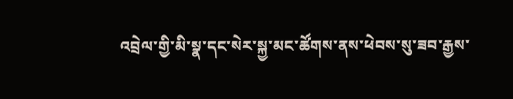འབྲེལ་གྱི་མི་སྣ་དང་སེར་སྐྱ་མང་ཚོགས་ནས་ཕེབས་སུ་ཟབ་རྒྱས་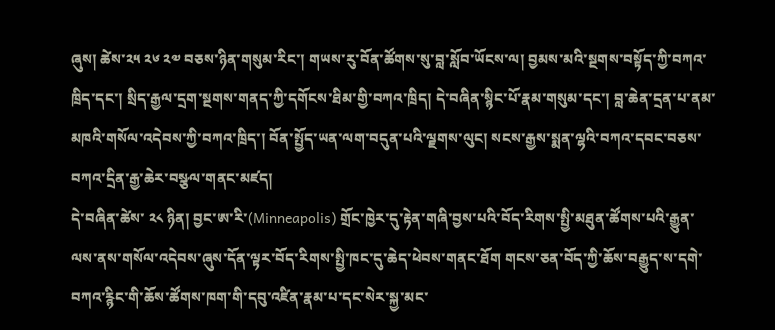ཞུས། ཚེས་༢༥ ༢༦ ༢༧ བཅས་ཉིན་གསུམ་རིང་། གཡས་རུ་བོན་ཚོགས་སུ་བླ་སློབ་ཡོངས་ལ། བྱམས་མའི་སྔགས་བསྟོད་ཀྱི་བཀའ་ཁྲིད་དང་། སྲིད་རྒྱལ་དྲག་སྔགས་གནད་ཀྱི་དགོངས་ཐིམ་གྱི་བཀའ་ཁྲིད། དེ་བཞིན་སྙིང་པོ་རྣམ་གསུམ་དང་། བླ་ཆེན་དྲན་པ་ནམ་མཁའི་གསོལ་འདེབས་ཀྱི་བཀའ་ཁྲིད་། བོན་སྤྱོད་ཡན་ལག་བདུན་པའི་ལྗགས་ལུང། སངས་རྒྱས་སྨན་ལྷའི་བཀའ་དབང་བཅས་བཀའ་དྲིན་རྒྱ་ཆེར་བསྩལ་གནང་མཛད།
དེ་བཞིན་ཚེས་ ༢༨ ཉིན། བྱང་ཨ་རི་(Minneapolis) གྲོང་ཁྱེར་དུ་རྟེན་གཞི་བྱས་པའི་བོད་རིགས་སྤྱི་མཐུན་ཚོགས་པའི་རྒྱུན་ལས་ནས་གསོལ་འདེབས་ཞུས་དོན་ལྟར་བོད་རིགས་སྤྱི་ཁང་དུ་ཆེད་ཕེབས་གནང་ཐོག གངས་ཅན་བོད་ཀྱི་ཆོས་བརྒྱུད་ས་དགེ་བཀའ་རྙིང་གི་ཆོས་ཚོགས་ཁག་གི་དབུ་འཛིན་རྣམ་པ་དང་སེར་སྐྱ་མང་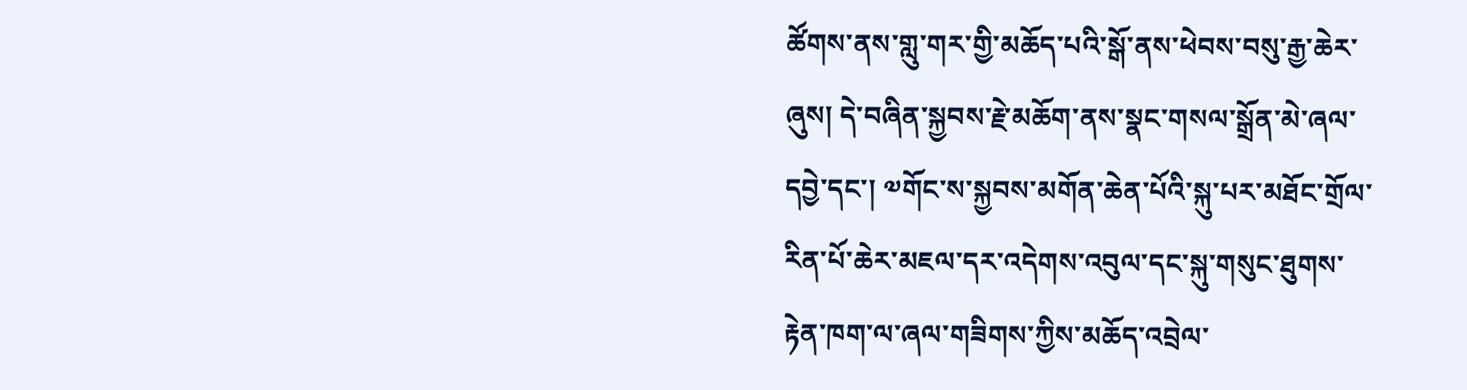ཚོགས་ནས་གླུ་གར་གྱི་མཆོད་པའི་སྒོ་ནས་ཕེབས་བསུ་རྒྱ་ཆེར་ཞུས། དེ་བཞིན་སྐྱབས་རྗེ་མཆོག་ནས་སྣང་གསལ་སྒྲོན་མེ་ཞལ་དབྱེ་དང་། ༧གོང་ས་སྐྱབས་མགོན་ཆེན་པོའི་སྐུ་པར་མཐོང་གྲོལ་རིན་པོ་ཆེར་མཇལ་དར་འདེགས་འབུལ་དང་སྐུ་གསུང་ཐུགས་རྟེན་ཁག་ལ་ཞལ་གཟིགས་ཀྱིས་མཆོད་འབྲེལ་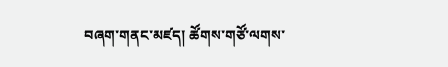བཞག་གནང་མཛད། ཚོགས་གཙོ་ལགས་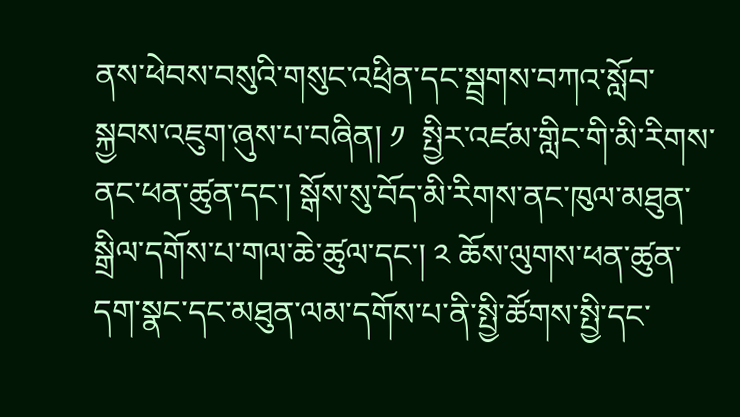ནས་ཕེབས་བསུའི་གསུང་འཕྲིན་དང་སྦྲགས་བཀའ་སློབ་སྐྱབས་འཇུག་ཞུས་པ་བཞིན། ༡  སྤྱིར་འཛམ་གླིང་གི་མི་རིགས་ནང་ཕན་ཚུན་དང་། སྒོས་སུ་བོད་མི་རིགས་ནང་ཁུལ་མཐུན་སྒྲིལ་དགོས་པ་གལ་ཆེ་ཚུལ་དང་། ༢ ཆོས་ལུགས་ཕན་ཚུན་དག་སྣང་དང་མཐུན་ལམ་དགོས་པ་ནི་སྤྱི་ཚོགས་སྤྱི་དང་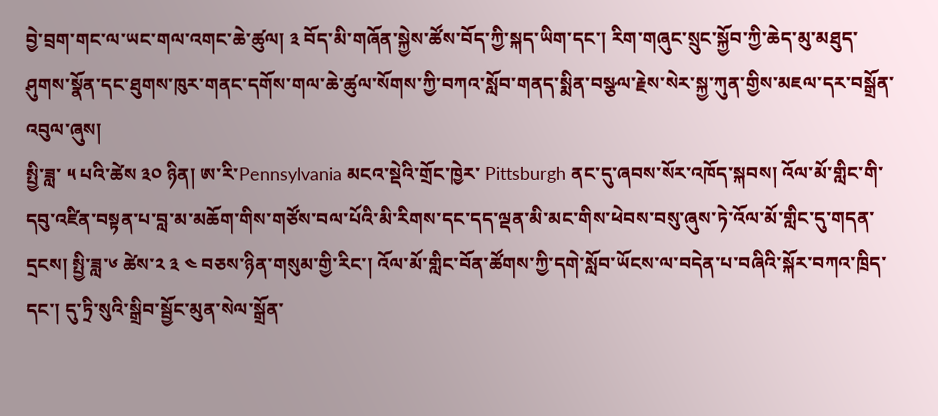བྱེ་བྲག་གང་ལ་ཡང་གལ་འགང་ཆེ་ཚུལ། ༣ བོད་མི་གཞོན་སྐྱེས་ཚོས་བོད་ཀྱི་སྐད་ཡིག་དང་། རིག་གཞུང་སྲུང་སྐྱོབ་ཀྱི་ཆེད་མུ་མཐུད་ཤུགས་སྣོན་དང་ཐུགས་ཁུར་གནང་དགོས་གལ་ཆེ་ཚུལ་སོགས་ཀྱི་བཀའ་སློབ་གནད་སྨིན་བསྩལ་རྗེས་སེར་སྐྱ་ཀུན་གྱིས་མཇལ་དར་བསྒྲོན་འབུལ་ཞུས།
སྤྱི་ཟླ་ ༥ པའི་ཚེས ༣༠ ཉིན། ཨ་རི་Pennsylvania མངའ་སྡེའི་གྲོང་ཁྱེར་ Pittsburgh ནང་དུ་ཞབས་སོར་འཁོད་སྐབས། འོལ་མོ་གླིང་གི་དབུ་འཛིན་བསྟན་པ་བླ་མ་མཆོག་གིས་གཙོས་བལ་པོའི་མི་རིགས་དང་དད་ལྡན་མི་མང་གིས་ཕེབས་བསུ་ཞུས་ཏེ་འོལ་མོ་གླིང་དུ་གདན་དྲངས། སྤྱི་ཟླ་༦ ཚེས་༢ ༣ ༤ བཅས་ཉིན་གསུམ་གྱི་རིང་། འོལ་མོ་གླིང་བོན་ཚོགས་ཀྱི་དགེ་སློབ་ཡོངས་ལ་བདེན་པ་བཞིའི་སྐོར་བཀའ་ཁྲིད་དང་། དུ་ཏྲི་སུའི་སྒྲིབ་སྦྱོང་མུན་སེལ་སྒྲོན་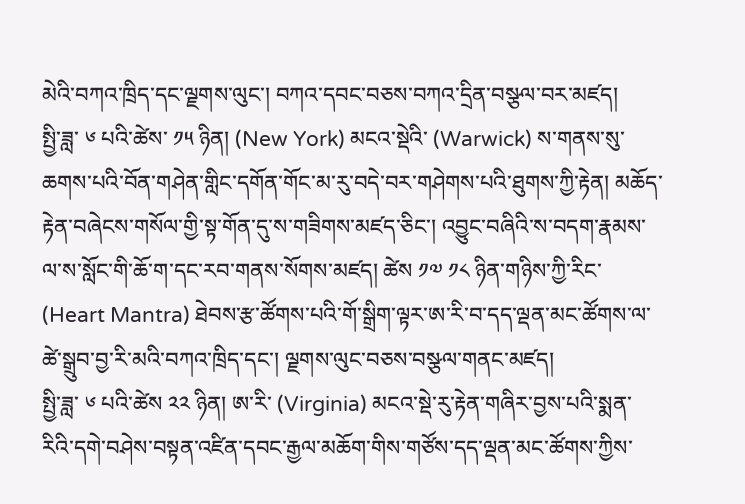མེའི་བཀའ་ཁྲིད་དང་ལྗགས་ལུང་། བཀའ་དབང་བཅས་བཀའ་དྲིན་བསྩལ་བར་མཛད།
སྤྱི་ཟླ་ ༦ པའི་ཚེས་ ༡༥ ཉིན། (New York) མངའ་སྡེའི་ (Warwick) ས་གནས་སུ་ཆགས་པའི་བོན་གཤེན་གླིང་དགོན་གོང་མ་རུ་བདེ་བར་གཤེགས་པའི་ཐུགས་ཀྱི་རྟེན། མཆོད་རྟེན་བཞེངས་གསོལ་གྱི་སྟ་གོན་དུ་ས་གཟིགས་མཛད་ཅིང་། འབྱུང་བཞིའི་ས་བདག་རྣམས་ལ་ས་སློང་གི་ཆོ་ག་དང་རབ་གནས་སོགས་མཛད། ཚེས ༡༧ ༡༨ ཉིན་གཉིས་ཀྱི་རིང་ (Heart Mantra) ཐེབས་རྩ་ཚོགས་པའི་གོ་སྒྲིག་ལྟར་ཨ་རི་བ་དད་ལྡན་མང་ཚོགས་ལ་ཚེ་སྒྲུབ་བྱ་རི་མའི་བཀའ་ཁྲིད་དང་། ལྗགས་ལུང་བཅས་བསྩལ་གནང་མཛད།
སྤྱི་ཟླ་ ༦ པའི་ཚེས ༢༢ ཉིན། ཨ་རི་ (Virginia) མངའ་སྡེ་རུ་རྟེན་གཞིར་བྱས་པའི་སྨན་རིའི་དགེ་བཤེས་བསྟན་འཛིན་དབང་རྒྱལ་མཆོག་གིས་གཙོས་དད་ལྡན་མང་ཚོགས་ཀྱིས་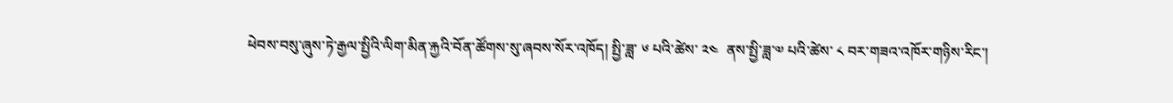ཕེབས་བསུ་ཞུས་ཏེ་རྒྱལ་སྤྱིའི་ལིག་མིན་རྐྱའི་བོན་ཚོགས་སུ་ཞབས་སོར་འཁོད། སྤྱི་ཟླ་ ༦ པའི་ཚེས་ ༢༤  ནས་སྤྱི་ཟླ་༧ པའི་ཚེས་ ༨ བར་གཟའ་འཁོར་གཉིས་རིང་།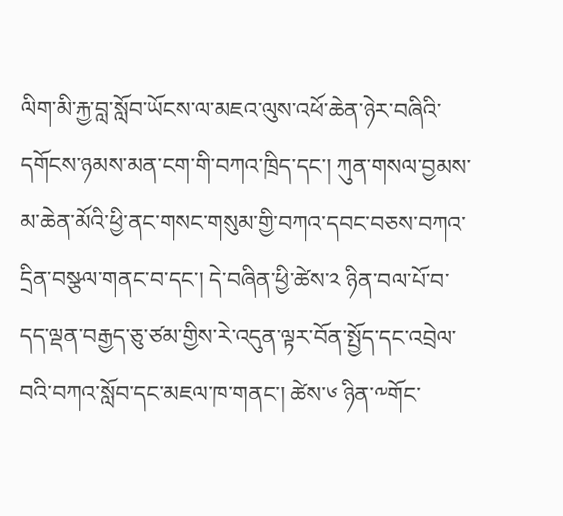ལིག་མི་རྐྱ་བླ་སློབ་ཡོངས་ལ་མཇའ་ལུས་འཕོ་ཆེན་ཉེར་བཞིའི་དགོངས་ཉམས་མན་ངག་གི་བཀའ་ཁྲིད་དང་། ཀུན་གསལ་བྱམས་མ་ཆེན་མོའི་ཕྱི་ནང་གསང་གསུམ་གྱི་བཀའ་དབང་བཅས་བཀའ་དྲིན་བསྩལ་གནང་བ་དང་། དེ་བཞིན་ཕྱི་ཚེས་༢ ཉིན་བལ་པོ་བ་དད་ལྡན་བརྒྱད་ཅུ་ཙམ་གྱིས་རེ་འདུན་ལྟར་བོན་སྤྱོད་དང་འབྲེལ་བའི་བཀའ་སློབ་དང་མཇལ་ཁ་གནང་། ཚེས་༦ ཉིན་༸གོང་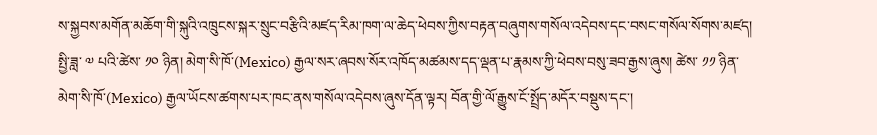ས་སྐྱབས་མགོན་མཆོག་གི་སྐུའི་འཁྲུངས་སྐར་སྲུང་བརྩིའི་མཛད་རིམ་ཁག་ལ་ཆེད་ཕེབས་ཀྱིས་བརྟན་བཞུགས་གསོལ་འདེབས་དང་བསང་གསོལ་སོགས་མཛད།
སྤྱི་ཟླ་ ༧ པའི་ཚེས་ ༡༠ ཉིན། མེག་སི་ཁོ་(Mexico) རྒྱལ་སར་ཞབས་སོར་འཁོད་མཚམས་དད་ལྡན་པ་རྣམས་ཀྱི་ཕེབས་བསུ་ཟབ་རྒྱས་ཞུས། ཚེས་ ༡༡ ཉིན་མེག་སི་ཁོ་(Mexico) རྒྱལ་ཡོངས་ཚགས་པར་ཁང་ནས་གསོལ་འདེབས་ཞུས་དོན་ལྟར། བོན་གྱི་ལོ་རྒྱུས་ངོ་སྤྲོད་མདོར་བསྡུས་དང་།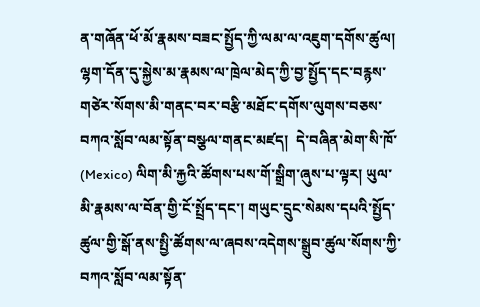ན་གཞོན་ཕོ་མོ་རྣམས་བཟང་སྤྱོད་ཀྱི་ལམ་ལ་འཇུག་དགོས་ཚུལ། ལྷག་དོན་དུ་སྐྱེས་མ་རྣམས་ལ་ཁྲེལ་མེད་ཀྱི་བྱ་སྤྱོད་དང་བརྙས་གཙེར་སོགས་མི་གནང་བར་བརྩི་མཐོང་དགོས་ལུགས་བཅས་བཀའ་སློབ་ལམ་སྟོན་བསྩལ་གནང་མཛད།  དེ་བཞིན་མེག་སི་ཁོ་ (Mexico) ལིག་མི་རྐྱའི་ཚོགས་པས་གོ་སྒྲིག་ཞུས་པ་ལྟར། ཡུལ་མི་རྣམས་ལ་བོན་གྱི་ངོ་སྤྲོད་དང་། གཡུང་དྲུང་སེམས་དཔའི་སྤྱོད་ཚུལ་གྱི་སྒོ་ནས་སྤྱི་ཚོགས་ལ་ཞབས་འདེགས་སྒྲུབ་ཚུལ་སོགས་ཀྱི་བཀའ་སློབ་ལམ་སྟོན་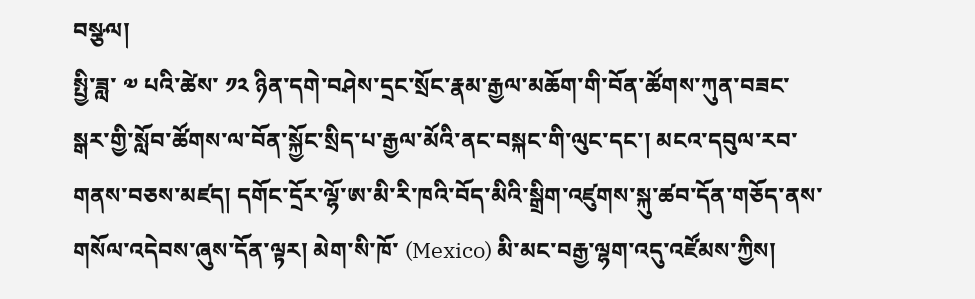བསྩལ།
སྤྱི་ཟླ་ ༧ པའི་ཚེས་ ༡༢ ཉིན་དགེ་བཤེས་དྲང་སྲོང་རྣམ་རྒྱལ་མཆོག་གི་བོན་ཚོགས་ཀུན་བཟང་སྒར་གྱི་སློབ་ཚོགས་ལ་བོན་སྐྱོང་སྲིད་པ་རྒྱལ་མོའི་ནང་བསྐང་གི་ལུང་དང་། མངའ་དབུལ་རབ་གནས་བཅས་མཛད། དགོང་དྲོར་ལྷོ་ཨ་མི་རི་ཁའི་བོད་མིའི་སྒྲིག་འཛུགས་སྐུ་ཚབ་དོན་གཅོད་ནས་གསོལ་འདེབས་ཞུས་དོན་ལྟར། མེག་སི་ཁོ་ (Mexico) མི་མང་བརྒྱ་ལྷག་འདུ་འཛོམས་ཀྱིས།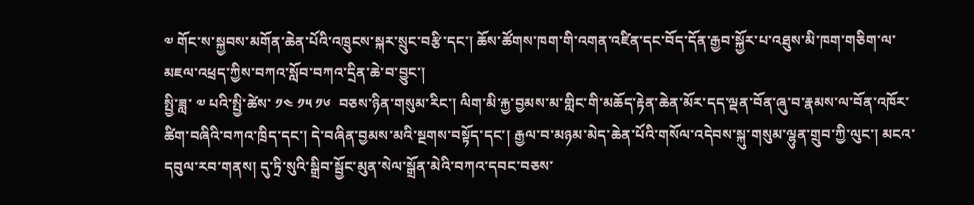༧ གོང་ས་སྐྱབས་མགོན་ཆེན་པོའི་འཁྲུངས་སྐར་སྲུང་བརྩི་དང་། ཆོས་ཚོགས་ཁག་གི་འགན་འཛིན་དང་བོད་དོན་རྒྱབ་སྐྱོར་པ་འཐུས་མི་ཁག་གཅིག་ལ་མཇལ་འཕྲད་ཀྱིས་བཀའ་སློབ་བཀའ་དྲིན་ཆེ་བ་བྱུང་།
སྤྱི་ཟླ་ ༧ པའི་སྤྱི་ཚེས་ ༡༤ ༡༥ ༡༦  བཅས་ཉིན་གསུམ་རིང་། ལིག་མི་རྐྱ་བྱམས་མ་གླིང་གི་མཆོད་རྟེན་ཆེན་མོར་དད་ལྡན་བོན་ཞུ་བ་རྣམས་ལ་བོན་འཁོར་ཚིག་བཞིའི་བཀའ་ཁྲིད་དང་། དེ་བཞིན་བྱམས་མའི་སྔགས་བསྟོད་དང་། རྒྱལ་བ་མཉམ་མེད་ཆེན་པོའི་གསོལ་འདེབས་སྐུ་གསུམ་ལྷུན་གྲུབ་ཀྱི་ལུང་། མངའ་དབུལ་རབ་གནས། དུ་ཏྲི་སུའི་སྒྲིབ་སྦྱོང་མུན་སེལ་སྒྲོན་མེའི་བཀའ་དབང་བཅས་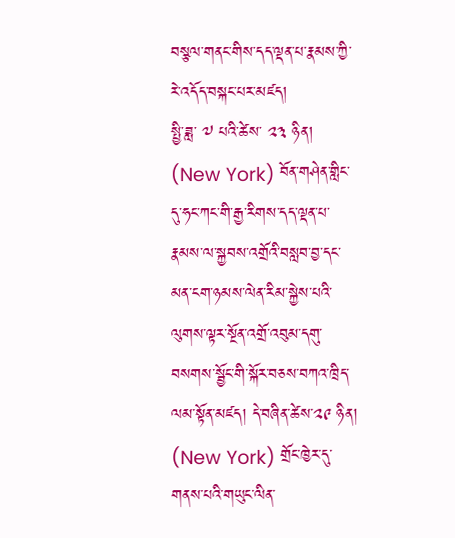བསྩལ་གནང་གིས་དད་ལྡན་པ་རྣམས་ཀྱི་རེ་འདོད་བསྐང་པར་མཛད།
སྤྱི་ཟླ་ ༧ པའི་ཚེས་ ༢༣ ཉིན། (New York) བོན་གཤེན་གླིང་དུ་ཧང་ཀང་གི་རྒྱ་རིགས་དད་ལྡན་པ་རྣམས་ལ་སྐྱབས་འགྲོའི་བསླབ་བྱ་དང་མན་ངག་ཉམས་ལེན་རིམ་སྐྱེས་པའི་ལུགས་ལྟར་སྔོན་འགྲོ་འབུམ་དགུ་བསགས་སྦྱོང་གི་སྐོར་བཅས་བཀའ་ཁྲིད་ལམ་སྟོན་མཛད། དེ་བཞིན་ཚེས་༢༩ ཉིན། (New York) གྲོང་ཁྱེར་དུ་གནས་པའི་གཡུང་ལིན་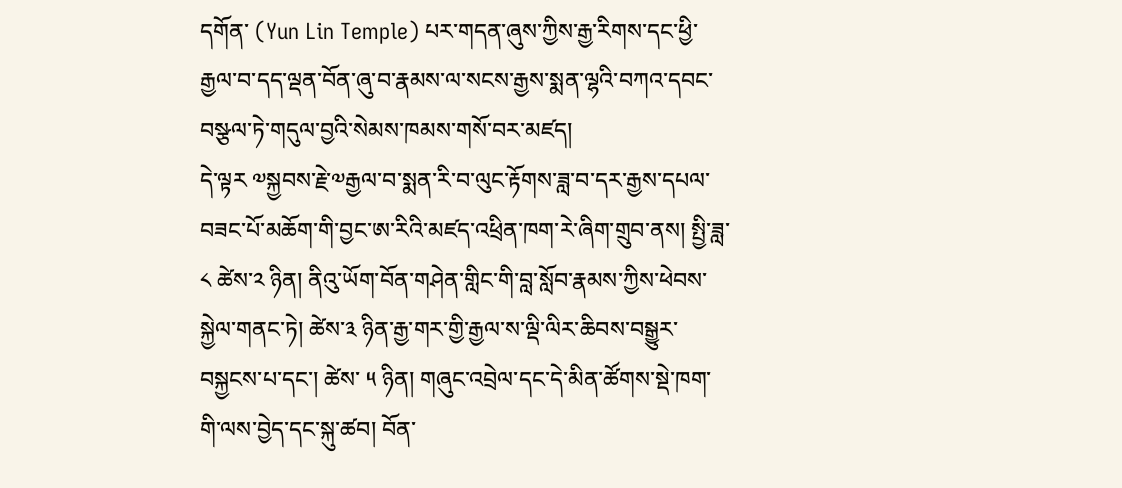དགོན་ (Yun Lin Temple) པར་གདན་ཞུས་ཀྱིས་རྒྱ་རིགས་དང་ཕྱི་རྒྱལ་བ་དད་ལྡན་བོན་ཞུ་བ་རྣམས་ལ་སངས་རྒྱས་སྨན་ལྷའི་བཀའ་དབང་བསྩལ་ཏེ་གདུལ་བྱའི་སེམས་ཁམས་གསོ་བར་མཛད།
དེ་ལྟར ༧སྐྱབས་རྗེ་༧རྒྱལ་བ་སྨན་རི་བ་ལུང་རྟོགས་ཟླ་བ་དར་རྒྱས་དཔལ་བཟང་པོ་མཆོག་གི་བྱང་ཨ་རིའི་མཛད་འཕྲིན་ཁག་རེ་ཞིག་གྲུབ་ནས། སྤྱི་ཟླ་༨ ཚེས་༢ ཉིན། ནིའུ་ཡོག་བོན་གཤེན་གླིང་གི་བླ་སློབ་རྣམས་ཀྱིས་ཕེབས་སྐྱེལ་གནང་ཏེ། ཚེས་༣ ཉིན་རྒྱ་གར་གྱི་རྒྱལ་ས་ལྡི་ལིར་ཆིབས་བསྒྱུར་བསྐྱངས་པ་དང་། ཚེས་ ༥ ཉིན། གཞུང་འབྲེལ་དང་དེ་མིན་ཚོགས་སྡེ་ཁག་གི་ལས་བྱེད་དང་སྐུ་ཚབ། བོན་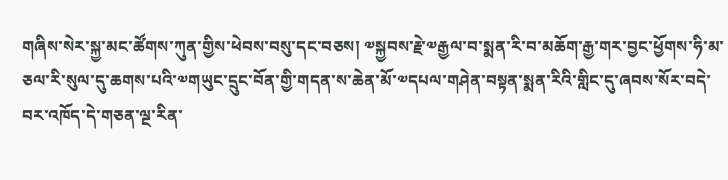གཞིས་སེར་སྐྱ་མང་ཚོགས་ཀུན་གྱིས་ཕེབས་བསུ་དང་བཅས། ༧སྐྱབས་རྗེ་༧རྒྱལ་བ་སྨན་རི་བ་མཆོག་རྒྱ་གར་བྱང་ཕྱོགས་ཧི་མ་ཅལ་རི་སུལ་དུ་ཆགས་པའི་༧གཡུང་དྲུང་བོན་གྱི་གདན་ས་ཆེན་མོ་༧དཔལ་གཤེན་བསྟན་སྨན་རིའི་གླིང་དུ་ཞབས་སོར་བདེ་བར་འཁོད་དེ་གཅན་ལྔ་རིན་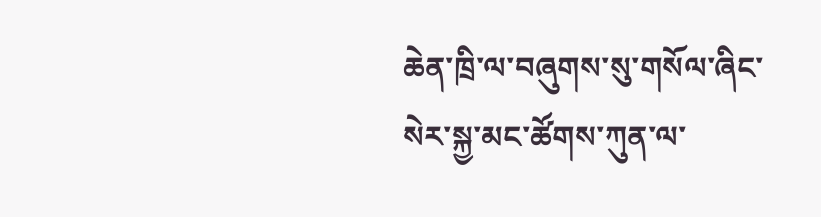ཆེན་ཁྲི་ལ་བཞུགས་སུ་གསོལ་ཞིང་སེར་སྐྱ་མང་ཚོགས་ཀུན་ལ་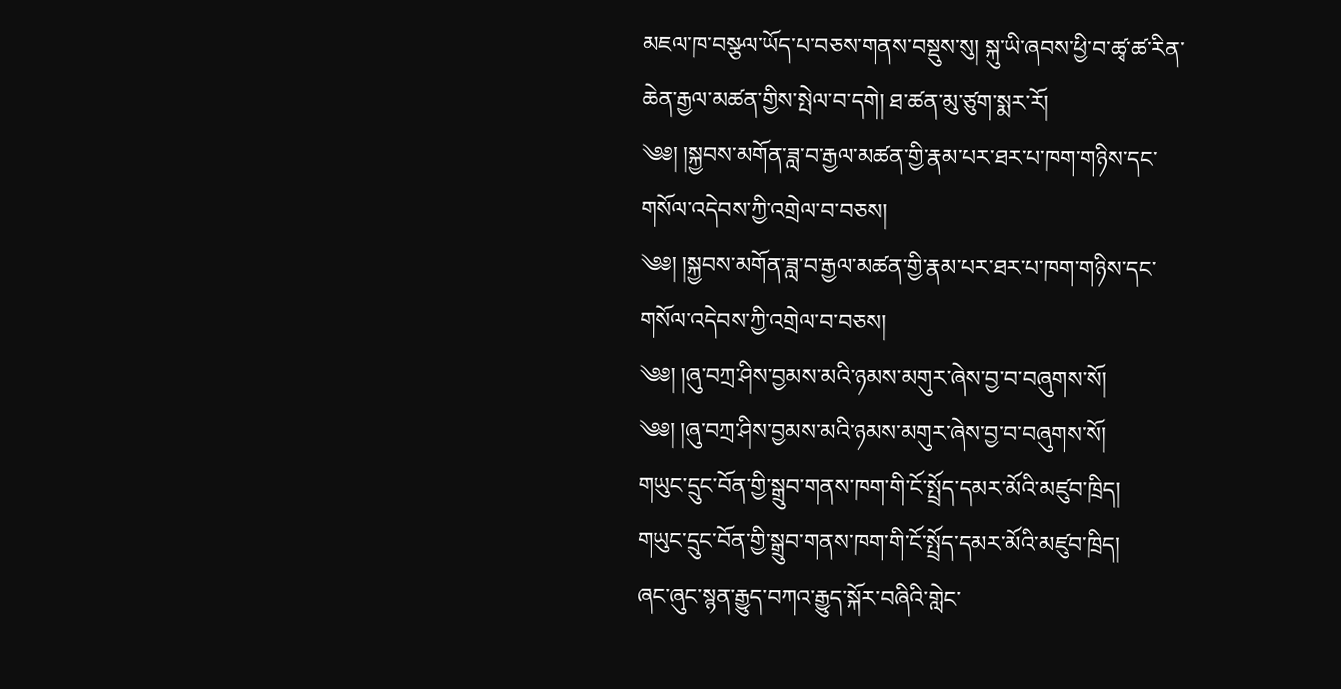མཇལ་ཁ་བསྩལ་ཡོད་པ་བཅས་གནས་བསྡུས་སུ། སྐུ་ཡི་ཞབས་ཕྱི་བ་ཚྭ་ཚ་རིན་ཆེན་རྒྱལ་མཚན་གྱིས་སྤེལ་བ་དགེ། ཐ་ཚན་མུ་ཙུག་སྨར་རོ།
༄༅། །སྐྱབས་མགོན་ཟླ་བ་རྒྱལ་མཚན་གྱི་རྣམ་པར་ཐར་པ་ཁག་གཉིས་དང་གསོལ་འདེབས་ཀྱི་འགྲེལ་བ་བཅས།
༄༅། །སྐྱབས་མགོན་ཟླ་བ་རྒྱལ་མཚན་གྱི་རྣམ་པར་ཐར་པ་ཁག་གཉིས་དང་གསོལ་འདེབས་ཀྱི་འགྲེལ་བ་བཅས།
༄༅། །ཞུ་བཀྲ་ཤིས་བྱམས་མའི་ཉམས་མགུར་ཞེས་བྱ་བ་བཞུགས་སོ།
༄༅། །ཞུ་བཀྲ་ཤིས་བྱམས་མའི་ཉམས་མགུར་ཞེས་བྱ་བ་བཞུགས་སོ།
གཡུང་དྲུང་བོན་གྱི་སྒྲུབ་གནས་ཁག་གི་ངོ་སྤྲོད་དམར་མོའི་མཛུབ་ཁྲིད།
གཡུང་དྲུང་བོན་གྱི་སྒྲུབ་གནས་ཁག་གི་ངོ་སྤྲོད་དམར་མོའི་མཛུབ་ཁྲིད།
ཞང་ཞུང་སྙན་རྒྱུད་བཀའ་རྒྱུད་སྐོར་བཞིའི་གླེང་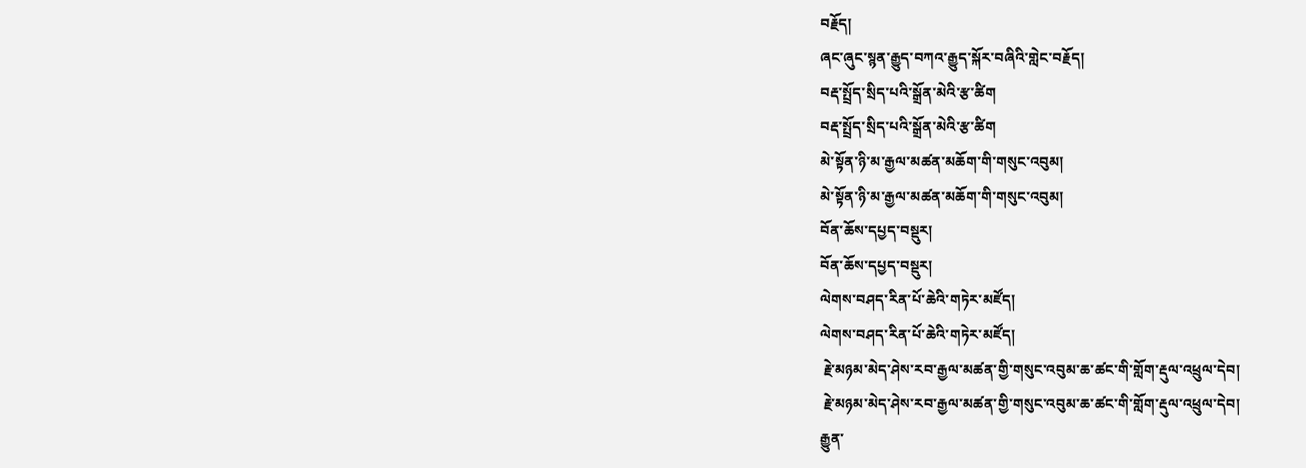བརྗོད།
ཞང་ཞུང་སྙན་རྒྱུད་བཀའ་རྒྱུད་སྐོར་བཞིའི་གླེང་བརྗོད།
བརྡ་སྤྲོད་སྲིད་པའི་སྒྲོན་མེའི་རྩ་ཚིག
བརྡ་སྤྲོད་སྲིད་པའི་སྒྲོན་མེའི་རྩ་ཚིག
མེ་སྟོན་ཉི་མ་རྒྱལ་མཚན་མཆོག་གི་གསུང་འབུམ།
མེ་སྟོན་ཉི་མ་རྒྱལ་མཚན་མཆོག་གི་གསུང་འབུམ།
བོན་ཆོས་དཔྱད་བསྡུར།
བོན་ཆོས་དཔྱད་བསྡུར།
ལེགས་བཤད་རིན་པོ་ཆེའི་གཏེར་མཛོད།
ལེགས་བཤད་རིན་པོ་ཆེའི་གཏེར་མཛོད།
 རྗེ་མཉམ་མེད་ཤེས་རབ་རྒྱལ་མཚན་གྱི་གསུང་འབུམ་ཆ་ཚང་གི་གློག་རྡུལ་འཕྲུལ་དེབ།
 རྗེ་མཉམ་མེད་ཤེས་རབ་རྒྱལ་མཚན་གྱི་གསུང་འབུམ་ཆ་ཚང་གི་གློག་རྡུལ་འཕྲུལ་དེབ།
རྒྱུན་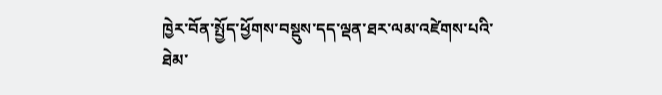ཁྱེར་བོན་སྤྱོད་ཕྱོགས་བསྡུས་དད་ལྡན་ཐར་ལམ་འཛེགས་པའི་ཐེམ་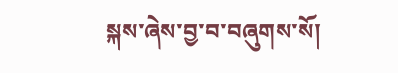སྐས་ཞེས་བྱ་བ་བཞུགས་སོ།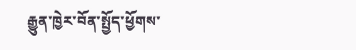རྒྱུན་ཁྱེར་བོན་སྤྱོད་ཕྱོགས་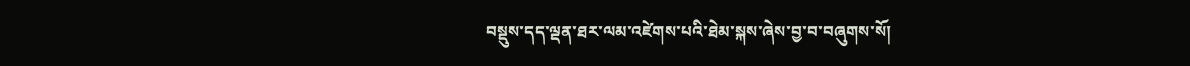བསྡུས་དད་ལྡན་ཐར་ལམ་འཛེགས་པའི་ཐེམ་སྐས་ཞེས་བྱ་བ་བཞུགས་སོ།